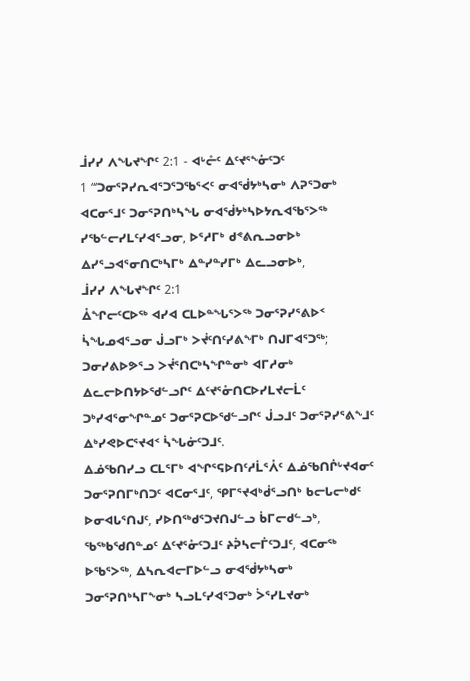ᒨᓯᓯ ᐱᖓᔪᖏᑦ 2:1 - ᐊᒡᓔᑦ ᐃᑦᔪᕐᖕᓁᑦᑐᑦ
1 “‘ᑐᓂᕐᕈᓯᕆᐊᕐᑐᕐᑐᖃᕐᐸᑦ ᓂᐊᖂᔭᒃᓴᓂᒃ ᐱᕈᕐᑐᓂᒃ ᐊᑕᓂᕐᒧᑦ ᑐᓂᕐᕈᑎᒃᓴᖓ ᓂᐊᖂᔭᒃᓴᐅᔭᕆᐊᖃᕐᐳᖅ ᓯᖃᓪᓕᓯᒪᑦᓯᐊᕐᓗᓂ, ᐅᕐᓱᒥᒃ ᑯᕝᕕᕆᓗᓂᐅᒃ ᐃᓯᕐᓗᐊᕐᓂᑎᑕᒃᓴᒥᒃ ᐃᓐᓯᓐᓯᒥᒃ ᐃᓚᓗᓂᐅᒃ,
ᒨᓯᓯ ᐱᖓᔪᖏᑦ 2:1
ᐂᖏᓕᑦᑕᐅᖅ ᐊᓯᐊ ᑕᒪᐅᓐᖓᕐᐳᖅ ᑐᓂᕐᕈᓯᕐᕕᐅᑉ ᓵᖓᓄᐊᕐᓗᓂ ᒎᓗᒥᒃ ᐳᔫᑦᑎᑦᓯᕕᖕᒥᒃ ᑎᒍᒥᐊᕐᑐᖅ; ᑐᓂᓯᕕᐅᕗᕐᓗ ᐳᔫᕐᑎᑕᒃᓴᖏᓐᓂᒃ ᐊᒥᓱᓂᒃ ᐃᓚᓕᐅᑎᔭᐅᖁᓪᓗᒋᑦ ᐃᑦᔪᕐᓁᑎᑕᐅᓯᒪᔪᓕᒫᑦ ᑐᒃᓯᐊᕐᓂᖏᓐᓄᑦ ᑐᓂᕐᕈᑕᐅᖁᓪᓗᒋᑦ ᒎᓗᒧᑦ ᑐᓂᕐᕈᓯᕐᕕᖕᒧᑦ ᐃᒃᓯᕙᐅᑕᕐᔪᐊᑉ ᓵᖓᓃᑦᑐᒧᑦ.
ᐃᓅᖃᑎᓯᓗ ᑕᒪᕐᒥᒃ ᐊᖏᕐᕋᐅᑎᑦᓱᒫᕐᐰᑦ ᐃᓅᖃᑎᒌᒡᔪᐊᓂᑦ ᑐᓂᕐᕈᑎᒥᒃᑎᑐᑦ ᐊᑕᓂᕐᒧᑦ, ᕿᒥᕐᔪᐊᒃᑰᕐᓗᑎᒃ ᑲᓕᒐᓕᒃᑯᑦ ᐅᓂᐊᒐᕐᑎᒍᑦ, ᓯᐅᑎᖅᑯᕐᑐᔪᑎᒍᓪᓗ ᑳᒥᓕᑯᓪᓗᒃ, ᖃᖅᑲᖁᑎᓐᓄᑦ ᐃᑦᔪᕐᓁᑦᑐᒧᑦ ᔨᕉᓴᓕᒦᑦᑐᒧᑦ, ᐊᑕᓂᖅ ᐅᖃᕐᐳᖅ, ᐃᓴᕆᐊᓕᒥᐅᓪᓗ ᓂᐊᖂᔭᒃᓴᓂᒃ ᑐᓂᕐᕈᑎᒃᓴᒥᖕᓂᒃ ᓴᓗᒪᑦᓯᐊᕐᑐᓂᒃ ᐴᕐᓯᒪᔪᓂᒃ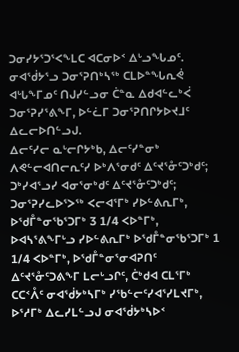ᑐᓂᓯᔭᕐᑐᕐᐸᖕᒪᑕ ᐊᑕᓂᐅᑉ ᐃᒡᓗᖓᓄᑦ.
ᓂᐊᖂᔭᕐᓗ ᑐᓂᕐᕈᑎᒃᓴᖅ ᑕᒪᐅᓐᖓᕆᕚ ᐊᒡᒐᖕᒥᓄᑦ ᑎᒍᓯᓪᓗᓂ ᑖᓐᓇ ᐃᑯᐊᓪᓚᒃᐹ ᑐᓂᕐᕈᓯᕐᕕᖕᒥ, ᐅᓪᓛᒥ ᑐᓂᕐᕈᑎᒋᔭᐅᔪᒧᑦ ᐃᓚᓕᐅᑎᓪᓗᒍ.
ᐃᓕᑦᓯᓕ ᓇᒡᓕᒋᔭᒃᑲ, ᐃᓕᑦᓯᓐᓂᒃ ᐱᕙᓪᓕᐊᑎᓕᕆᑦᓯ ᐅᒃᐱᕐᓂᑯᑦ ᐃᑦᔪᕐᓁᑦᑐᒃᑯᑦ; ᑐᒃᓯᐊᕐᓗᓯ ᐊᓂᕐᓂᒃᑯᑦ ᐃᑦᔪᕐᓁᑦᑐᒃᑯᑦ;
ᑐᓂᕐᕈᓯᓚᐅᕐᐳᖅ ᐸᓕᐊᕐᒥᒃ ᓯᐅᓪᕕᕆᒥᒃ, ᐅᖁᒤᓐᓂᖃᕐᑐᒥᒃ 3 1/4 ᐸᐅᓐᒥᒃ, ᐅᐊᓴᕐᕕᖕᒥᒡᓗ ᓯᐅᓪᕕᕆᒥᒃ ᐅᖁᒤᓐᓂᖃᕐᑐᒥᒃ 1 1/4 ᐸᐅᓐᒥᒃ, ᐅᖁᒤᓐᓂᕐᓂᐊᕈᑎᑦ ᐃᑦᔪᕐᓁᑦᑐᕕᖕᒥ ᒪᓕᒡᓗᒋᑦ, ᑖᒃᑯᐊ ᑕᒪᕐᒥᒃ ᑕᑕᑉᐰᑦ ᓂᐊᖂᔭᒃᓴᒥᒃ ᓯᖃᓪᓕᑦᓯᐊᕐᓯᒪᔪᒥᒃ, ᐅᕐᓱᒥᒃ ᐃᓚᓯᒪᓪᓗᒍ ᓂᐊᖂᔭᒃᓴᐅᑉ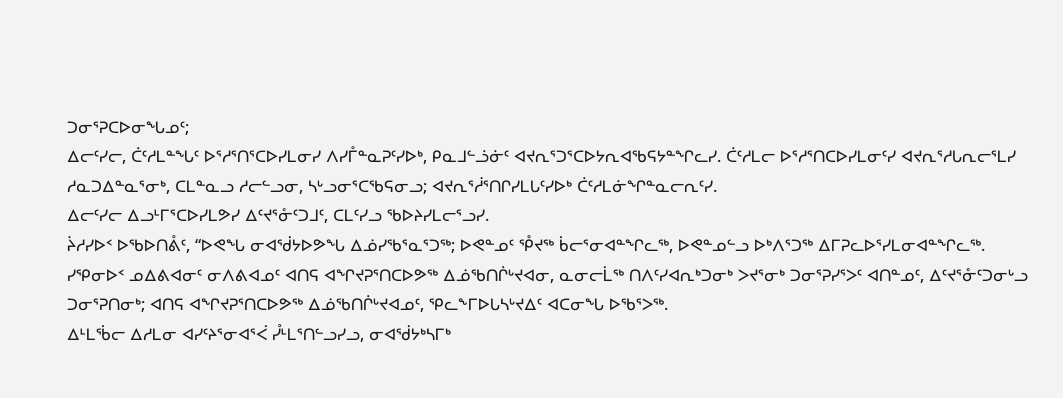ᑐᓂᕐᕈᑕᐅᓂᖓᓄᑦ;
ᐃᓕᑦᓯᓕ, ᑖᑦᓱᒪᓐᖓᑦ ᐅᕐᓱᕐᑎᕐᑕᐅᓯᒪᓂᓯ ᐱᓯᒤᓐᓇᕈᑦᓯᐅᒃ, ᑭᓇᒧᓪᓘᓃᑦ ᐊᔪᕆᕐᑐᕐᑕᐅᔭᕆᐊᖃᕋᔭᓐᖏᓚᓯ. ᑖᑦᓱᒪᓕ ᐅᕐᓱᕐᑎᑕᐅᓯᒪᓂᑦᓯ ᐊᔪᕆᕐᓱᒐᕆᓕᕐᒪᓯ ᓱᓇᑐᐃᓐᓇᕐᓂᒃ, ᑕᒪᓐᓇᓗ ᓱᓕᓪᓗᓂ, ᓴᒡᓗᓂᕐᑕᖃᕋᓂᓗ; ᐊᔪᕆᕐᓲᕐᑎᒋᓯᒪᒐᑦᓯᐅᒃ ᑖᑦᓱᒪᓃᖏᓐᓇᓕᕆᑦᓯ.
ᐃᓕᑦᓯᓕ ᐃᓗᒻᒥᕐᑕᐅᓯᒪᕗᓯ ᐃᑦᔪᕐᓁᑦᑐᒧᑦ, ᑕᒪᑦᓯᓗ ᖃᐅᔨᓯᒪᓕᕐᓗᓯ.
ᔩᓱᓯᐅᑉ ᐅᖃᐅᑎᕔᑦ, “ᐅᕙᖓ ᓂᐊᖂᔭᐅᕗᖓ ᐃᓅᓯᖃᕐᓇᕐᑐᖅ; ᐅᕙᓐᓄᑦ ᕾᔪᖅ ᑳᓕᕐᓂᐊᓐᖏᓚᖅ, ᐅᕙᓐᓄᓪᓗ ᐅᒃᐱᕐᑐᖅ ᐃᒥᕈᓚᐅᕐᓯᒪᓂᐊᓐᖏᓚᖅ.
ᓯᕿᓂᐅᑉ ᓄᐃᕕᐊᓂᑦ ᓂᐱᕕᐊᓄᑦ ᐊᑎᕋ ᐊᖏᔪᕈᕐᑎᑕᐅᕗᖅ ᐃᓅᖃᑎᒌᒡᔪᐊᓂ, ᓇᓂᓕᒫᖅ ᑎᐱᑦᓯᐊᕆᒃᑐᓂᒃ ᐳᔪᕐᓂᒃ ᑐᓂᕐᕈᓯᕐᐳᑦ ᐊᑎᓐᓄᑦ, ᐃᑦᔪᕐᓁᑦᑐᓂᒡᓗ ᑐᓂᕐᕈᑎᓂᒃ; ᐊᑎᕋ ᐊᖏᔪᕈᕐᑎᑕᐅᕗᖅ ᐃᓅᖃᑎᒌᒡᔪᐊᓄᑦ, ᕿᓚᖕᒥᐅᒐᓴᒡᔪᐃᑦ ᐊᑕᓂᖓ ᐅᖃᕐᐳᖅ.
ᐃᒻᒪᖄᓕ ᐃᓱᒪᓂ ᐊᓯᑦᔨᕐᓂᐊᕐᐹ ᓮᒻᒪᕐᑎᓪᓗᓯᓗ, ᓂᐊᖂᔭᒃᓴᒥᒃ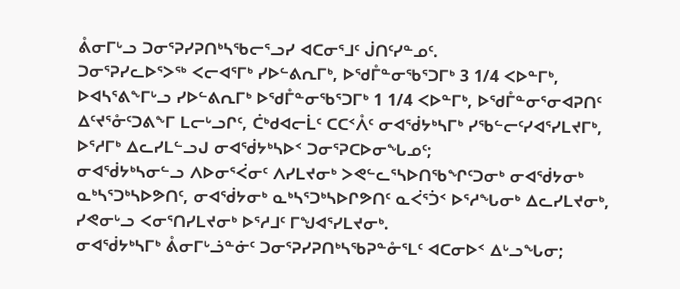ᕔᓂᒥᒡᓗ ᑐᓂᕐᕈᓯᕈᑎᒃᓴᖃᓕᕐᓗᓯ ᐊᑕᓂᕐᒧᑦ ᒎᑎᑦᓯᓐᓄᑦ.
ᑐᓂᕐᕈᓯᓚᐅᕐᐳᖅ ᐸᓕᐊᕐᒥᒃ ᓯᐅᓪᕕᕆᒥᒃ, ᐅᖁᒤᓐᓂᖃᕐᑐᒥᒃ 3 1/4 ᐸᐅᓐᒥᒃ, ᐅᐊᓴᕐᕕᖕᒥᒡᓗ ᓯᐅᓪᕕᕆᒥᒃ ᐅᖁᒤᓐᓂᖃᕐᑐᒥᒃ 1 1/4 ᐸᐅᓐᒥᒃ, ᐅᖁᒤᓐᓂᕐᓂᐊᕈᑎᑦ ᐃᑦᔪᕐᓁᑦᑐᕕᖕᒥ ᒪᓕᒡᓗᒋᑦ, ᑖᒃᑯᐊᓕᒫᑦ ᑕᑕᑉᐰᑦ ᓂᐊᖂᔭᒃᓴᒥᒃ ᓯᖃᓪᓕᑦᓯᐊᕐᓯᒪᔪᒥᒃ, ᐅᕐᓱᒥᒃ ᐃᓚᓯᒪᓪᓗᒍ ᓂᐊᖂᔭᒃᓴᐅᑉ ᑐᓂᕐᕈᑕᐅᓂᖓᓄᑦ;
ᓂᐊᖂᔭᒃᓴᓂᓪᓗ ᐱᐅᓂᕐᐹᓂᑦ ᐱᓯᒪᔪᓂᒃ ᐳᕙᓪᓚᕐᓴᐅᑎᖃᖏᑦᑐᓂᒃ ᓂᐊᖂᔭᓂᒃ ᓇᒃᓴᕐᑐᒃᓴᐅᕗᑎᑦ, ᓂᐊᖂᔭᓂᒃ ᓇᒃᓴᕐᑐᒃᓴᐅᒋᕗᑎᑦ ᓇᐹᕐᑑᑉ ᐅᕐᓱᖓᓂᒃ ᐃᓚᓯᒪᔪᓂᒃ, ᓯᕙᓂᒡᓗ ᐸᓂᕐᑎᓯᒪᔪᓂᒃ ᐅᕐᓱᒧᑦ ᒥᖑᐊᕐᓯᒪᔪᓂᒃ.
ᓂᐊᖂᔭᒃᓴᒥᒃ ᕔᓂᒥᒡᓘᓐᓃᑦ ᑐᓂᕐᕈᓯᕈᑎᒃᓴᖃᕈᓐᓁᕐᒪᑦ ᐊᑕᓂᐅᑉ ᐃᒡᓗᖓᓂ;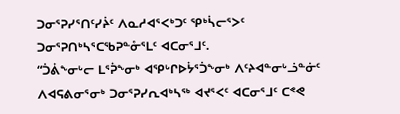ᑐᓂᕐᕈᓯᕐᑎᑦᓯᔩᑦ ᐱᓇᓱᐊᕐᐸᒃᑐᑦ ᕿᒃᓵᓕᕐᐳᑦ ᑐᓂᕐᕈᑎᒃᓴᕐᑕᖃᕈᓐᓁᕐᒪᑦ ᐊᑕᓂᕐᒧᑦ.
“ᑑᕖᖕᓂᒡᓕ ᒪᕐᕉᖕᓂᒃ ᐊᕿᒡᒋᐅᔮᕐᑑᖕᓂᒃ ᐱᑦᔨᐊᓐᓂᒡᓘᓐᓃᑦ ᐱᐊᕋᕕᓂᕐᓂᒃ ᑐᓂᕐᕈᓯᕆᐊᒃᓴᖅ ᐊᔪᕐᐸᑦ ᐊᑕᓂᕐᒧᑦ ᑕᕝᕙ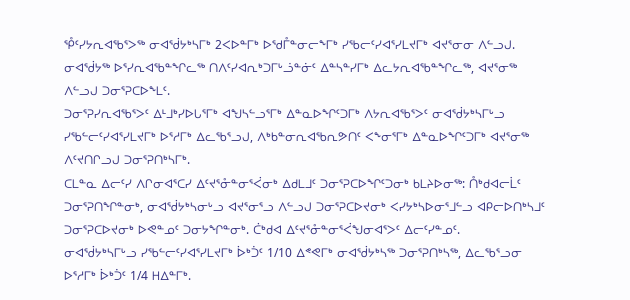ᕾᑦᓯᔭᕆᐊᖃᕐᐳᖅ ᓂᐊᖂᔭᒃᓴᒥᒃ 2ᐸᐅᓐᒥᒃ ᐅᖁᒤᓐᓂᓕᖕᒥᒃ ᓯᖃᓕᑦᓯᐊᕐᓯᒪᔪᒥᒃ ᐊᔪᕐᓂᓂ ᐱᓪᓗᒍ. ᓂᐊᖂᔭᖅ ᐅᕐᓯᕆᐊᖃᓐᖏᓚᖅ ᑎᐱᑦᓯᐊᕆᒃᑐᒥᒡᓘᓐᓃᑦ ᐃᓐᓴᓐᓯᒥᒃ ᐃᓚᔭᕆᐊᖃᓐᖏᓚᖅ, ᐊᔪᕐᓂᖅ ᐱᓪᓗᒍ ᑐᓂᕐᕈᑕᐅᖕᒪᑦ.
ᑐᓂᕐᕈᓯᕆᐊᖃᕐᐳᑦ ᐃᒻᒧᒃᓯᐅᒐᕐᒥᒃ ᐊᖑᓴᓪᓗᕐᒥᒃ ᐃᓐᓇᐅᖏᑦᑐᒥᒃ ᐱᔭᕆᐊᖃᕐᐳᑦ ᓂᐊᖂᔭᒃᓴᒥᒡᓗ ᓯᖃᓪᓕᑦᓯᐊᕐᓯᒪᔪᒥᒃ ᐅᕐᓱᒥᒃ ᐃᓚᖃᕐᓗᒍ, ᐱᒃᑲᓐᓂᕆᐊᖃᕆᕗᑎᑦ ᐸᖕᓂᕐᒥᒃ ᐃᓐᓇᐅᖏᑦᑐᒥᒃ ᐊᔪᕐᓂᖅ ᐱᑦᔪᑎᒋᓗᒍ ᑐᓂᕐᕈᑎᒃᓴᒥᒃ.
ᑕᒪᓐᓇ ᐃᓕᑦᓯ ᐱᒋᓂᐊᕐᑕᓯ ᐃᑦᔪᕐᓁᓐᓂᕐᐹᓂᒃ ᐃᑯᒪᒧᑦ ᑐᓂᕐᕈᑕᐅᖏᑦᑐᓂᒃ ᑲᒪᔨᐅᓂᖅ: ᑍᒃᑯᐊᓕᒫᑦ ᑐᓂᕐᕈᑎᖏᓐᓂᒃ, ᓂᐊᖂᔭᒃᓴᓂᒡᓗ ᐊᔪᕐᓂᕐᓗ ᐱᓪᓗᒍ ᑐᓂᕐᕈᑕᐅᔪᓂᒃ ᐸᓯᔭᒃᓴᐅᓂᕐᒧᓪᓗ ᐊᑭᓕᐅᑎᒃᓴᒧᑦ ᑐᓂᕐᕈᑕᐅᔪᓂᒃ ᐅᕙᓐᓄᑦ ᑐᓂᔭᖏᓐᓂᒃ. ᑖᒃᑯᐊ ᐃᑦᔪᕐᓁᓐᓂᕐᐹᖑᓂᐊᕐᐳᑦ ᐃᓕᑦᓯᓐᓄᑦ.
ᓂᐊᖂᔭᒃᓴᒥᒡᓗ ᓯᖃᓪᓕᑦᓯᐊᕐᓯᒪᔪᒥᒃ ᐆᒃᑑᑦ 1/10 ᐃᕝᕙᒥᒃ ᓂᐊᖂᔭᒃᓴᖅ ᑐᓂᕐᕈᑎᒃᓴᖅ, ᐃᓚᖃᕐᓗᓂ ᐅᕐᓱᒥᒃ ᐆᒃᑑᑦ 1/4 ᕼᐃᓐᒥᒃ.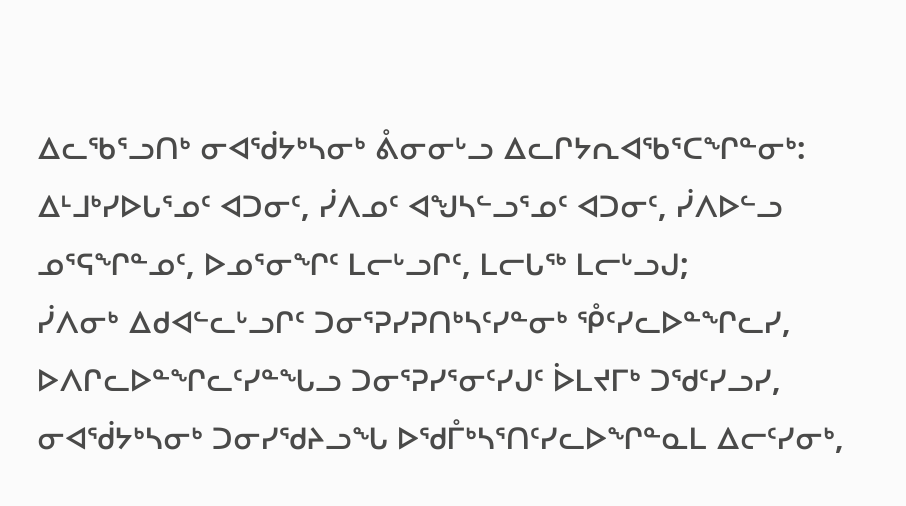ᐃᓚᖃᕐᓗᑎᒃ ᓂᐊᖂᔭᒃᓴᓂᒃ ᕔᓂᓂᒡᓗ ᐃᓚᒋᔭᕆᐊᖃᕐᑕᖏᓐᓂᒃ: ᐃᒻᒧᒃᓯᐅᒐᕐᓄᑦ ᐊᑐᓂᑦ, ᓰᐱᓄᑦ ᐊᖑᓴᓪᓗᕐᓄᑦ ᐊᑐᓂᑦ, ᓰᐱᐅᓪᓗ ᓄᕐᕋᖏᓐᓄᑦ, ᐅᓄᕐᓂᖏᑦ ᒪᓕᒡᓗᒋᑦ, ᒪᓕᒐᖅ ᒪᓕᒡᓗᒍ;
ᓰᐱᓂᒃ ᐃᑯᐊᓪᓚᒡᓗᒋᑦ ᑐᓂᕐᕈᓯᕈᑎᒃᓴᑦᓯᓐᓂᒃ ᕾᑦᓯᓚᐅᓐᖏᓚᓯ, ᐅᐱᒋᓚᐅᓐᖏᓚᑦᓯᓐᖓᓗ ᑐᓂᕐᕈᓯᕐᓂᑦᓯᒍᑦ ᐆᒪᔪᒥᒃ ᑐᖁᑦᓯᓗᓯ, ᓂᐊᖂᔭᒃᓴᓂᒃ ᑐᓂᓯᖁᔨᓗᖓ ᐅᖁᒤᒃᓴᕐᑎᑦᓯᓚᐅᖏᓐᓇᒪ ᐃᓕᑦᓯᓂᒃ,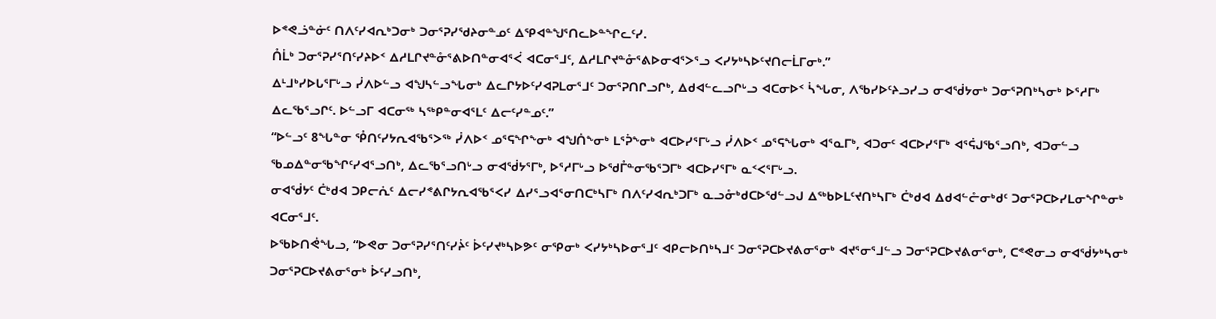ᐅᕝᕙᓘᓐᓃᑦ ᑎᐱᑦᓯᐊᕆᒃᑐᓂᒃ ᑐᓂᕐᕈᓯᖁᔨᓂᓐᓄᑦ ᐃᕿᐊᓐᖑᕐᑎᓚᐅᓐᖏᓚᑦᓯ.
ᑍᒫᒃ ᑐᓂᕐᕈᓯᕐᑎᑦᓯᔨᐅᑉ ᐃᓱᒪᒋᔪᓐᓁᕐᕕᐅᑎᓐᓂᐊᕐᐹ ᐊᑕᓂᕐᒧᑦ, ᐃᓱᒪᒋᔪᓐᓁᕐᕕᐅᓂᐊᕐᐳᕐᓗ ᐸᓯᔭᒃᓴᐅᑦᔪᑎᓕᒫᒥᓂᒃ.”
ᐃᒻᒧᒃᓯᐅᒐᕐᒥᒡᓗ ᓰᐱᐅᓪᓗ ᐊᖑᓴᓪᓗᖓᓂᒃ ᐃᓚᒋᔭᐅᑦᓯᐊᕈᒪᓂᕐᒧᑦ ᑐᓂᕐᕈᑎᒋᓗᒋᒃ, ᐃᑯᐊᓪᓚᓗᒋᒡᓗ ᐊᑕᓂᐅᑉ ᓵᖓᓂ, ᐱᖃᓯᐅᑦᔨᓗᓯᓗ ᓂᐊᖂᔭᓂᒃ ᑐᓂᕐᕈᑎᒃᓴᓂᒃ ᐅᕐᓱᒥᒃ ᐃᓚᖃᕐᓗᒋᑦ. ᐅᓪᓗᒥ ᐊᑕᓂᖅ ᓴᖅᑭᓐᓂᐊᕐᒪᑦ ᐃᓕᑦᓯᓐᓄᑦ.”
“ᐅᓪᓗᑦ 8ᖓᓐᓂ ᕾᑎᑦᓯᔭᕆᐊᖃᕐᐳᖅ ᓰᐱᐅᑉ ᓄᕐᕋᖏᖕᓂᒃ ᐊᖑᑏᖕᓂᒃ ᒪᕐᕉᖕᓂᒃ ᐊᑕᐅᓯᕐᒥᒡᓗ ᓰᐱᐅᑉ ᓄᕐᕋᖓᓂᒃ ᐊᕐᓇᒥᒃ, ᐊᑐᓂᑦ ᐊᑕᐅᓯᕐᒥᒃ ᐊᕐᕌᒍᖃᕐᓗᑎᒃ, ᐊᑐᓂᓪᓗ ᖃᓄᐃᓐᓂᖃᖏᑦᓯᐊᕐᓗᑎᒃ, ᐃᓚᖃᕐᓗᑎᒡᓗ ᓂᐊᖂᔭᕐᒥᒃ, ᐅᕐᓱᒥᒡᓗ ᐅᖁᒤᓐᓂᖃᕐᑐᒥᒃ ᐊᑕᐅᓯᕐᒥᒃ ᓇᑉᐸᕐᒥᒡᓗ.
ᓂᐊᖂᔭᑦ ᑖᒃᑯᐊ ᑐᑭᓕᕇᑦ ᐃᓕᓯᕝᕕᒋᔭᕆᐊᖃᕐᐸᓯ ᐃᓯᕐᓗᐊᕐᓂᑎᑕᒃᓴᒥᒃ ᑎᐱᑦᓯᐊᕆᒃᑐᒥᒃ ᓇᓗᓁᒃᑯᑕᐅᖁᓪᓗᒍ ᐃᖅᑲᐅᒪᑦᔪᑎᒃᓴᒥᒃ ᑖᒃᑯᐊ ᐃᑯᐊᓪᓔᓂᒃᑯᑦ ᑐᓂᕐᕈᑕᐅᓯᒪᓂᖏᓐᓂᒃ ᐊᑕᓂᕐᒧᑦ.
ᐅᖃᐅᑎᕚᖓᓗ, “ᐅᕙᓂ ᑐᓂᕐᕈᓯᕐᑎᑦᓯᔩᑦ ᐆᑦᓯᔪᒃᓴᐅᕗᑦ ᓂᕿᓂᒃ ᐸᓯᔭᒃᓴᐅᓂᕐᒧᑦ ᐊᑭᓕᐅᑎᒃᓴᒧᑦ ᑐᓂᕐᕈᑕᐅᔪᕕᓂᕐᓂᒃ ᐊᔪᕐᓂᕐᒧᓪᓗ ᑐᓂᕐᕈᑕᐅᔪᕕᓂᕐᓂᒃ, ᑕᕝᕙᓂᓗ ᓂᐊᖂᔭᒃᓴᓂᒃ ᑐᓂᕐᕈᑕᐅᔪᕕᓂᕐᓂᒃ ᐆᑦᓯᓗᑎᒃ,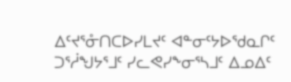ᐃᑦᔪᕐᓁᑎᑕᐅᓯᒪᔪᑦ ᐊᓐᓂᑦᔭᐅᖁᓇᒋᑦ ᑐᕐᓲᖑᔭᕐᒧᑦ ᓯᓚᕙᓯᖕᓂᕐᓴᒧᑦ ᐃᓄᐃᑦ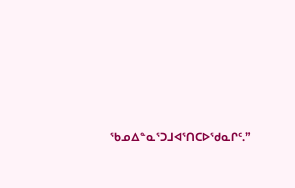ᖃᓄᐃᓐᓇᕐᑐᒧᐊᕐᑎᑕᐅᖁᓇᒋᑦ.”